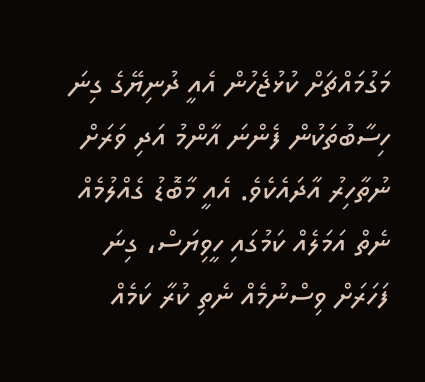މަގުމައްޗަށް ކުޅުޖެހުން އެއީ ދުނިޔޭގެ ގިނަ ހިސާބުތަކުން ފެންނަ އާންމު އަދި ވަރަށް ނުތާހިރު އާދައެކެވެ. އެއީ މާބޮޑު ގެއްލުމެއް ނެތް އަމަލެއް ކަމުގައި ހީވިޔަސް، ގިނަ ފަހަރަށް ވިސްނުމެއް ނެތި ކުރާ ކަމެއް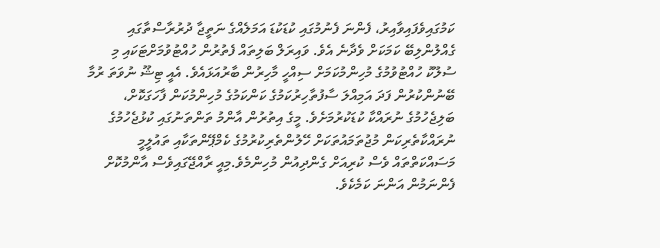ކަމުގައިވެފައިވާއިރު، ފެންނަ ފެނުމުގައި ކުޑަކުޑަ އަމަލެއްގެ ނަތީޖާ ދުރުރާސްތާގައި ގެއްލުންލިބޭ ކަމަކަށް ވެދާނެ އެވެ. ވައިރަލް ބަލިތައް ފެތުރުން ހުއްޓުވުމަށްޓަކައި މި ސުލޫކު ހުއްޓުވުމުގެ މުހިންމުކަމަށް ސިއްހީ މާހިރުން ބާރުއަޅައެވެ. އެއީ ޓިޝޫ ނުވަތަ ރުމާ ބޭނުންކުރުން ފަދަ އަމިއްލަ ސާފުތާހިރުކަމުގެ ކަންކަމުގެ މުހިންމުކަން ފާހަގަކޮށް، ބަލިޖެހުމުގެ ނުރައްކާ ކުޑަކުރުމަށެވެ. މީގެ އިތުރުން އާންމު ތަންތަނުގައި ކުޅުޖެހުމުގެ ނުރައްކާތެރިކަން މުޖުތަމައުތަކަށް ހޭލުންތެރިކުރުމުގެ ކެމްޕޭންތަކާއި ތައުލީމީ މަސައްކަތްތައް ވެސް ކުރިއަށް ގެންދިއުން މުހިންމެވެ.މިއީ ރާއްޖޭގައިވެސް އާންމުކޮށް ފެންނަމުން އަންނަ ކަމެކެވެ.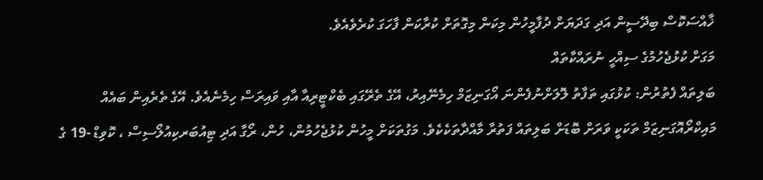ޚާއްސަކޮސް ބިދޭސީން އަދި ގަދަޔަށް ދުފާމީހުން މިކަން މިގޮތަށް ކުރާކަން ފާހަގަ ކުރެވެއެވެ.
މަގަށް ކުޅުޖެހުމުގެ ސިއްހީ ނުރައްކާތައް
ބަލިތައް ފެތުރުން: ކުޅުގައި ތަފާތު ލޮލަށްނުފެންނަ އޯގަނިޒަމް ހިމެނޭއިރު، އޭގެ ތެރޭގައި ބެކްޓީރިއާ އާއި ވައިރަސް ހިމެނެއެވެ. އޭގެ ތެރެއިން ބައެއް މައިކްރޯއޮގަނިޒަމް ތަކަކީ ވަރަށް ބޮޑަށް ބަލިތައް ފަތުރާ މާއްދާތަކެކެވެ. މަގުތަކަށް މީހުން ކުޅުޖެހުމުން، ހުން، ރޯގާ އަދި ޓިއުބަރކިއުލޯސިސް ، ކޮވިޑް -19 ގެ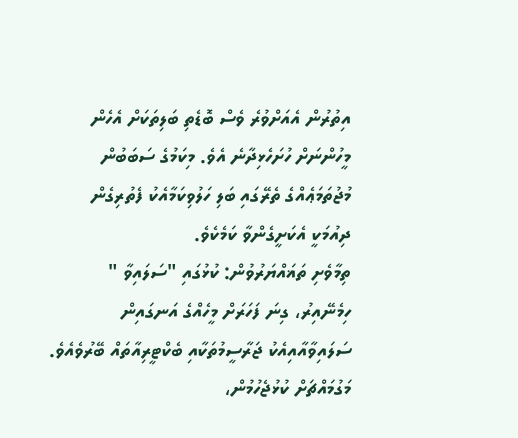އިތުރުން އެއަށްވުރެ ވެސް ބޮޑެތި ބަލިތަކަށް އެހެން މީހުންނަށް ހުށަހެޅިދާނެ އެވެ. މިކަމުގެ ސަބަބުން މުޖުތަމަޢެއްގެ ތެރޭގައި ބަލި ހަލުވިކަމާއެކު ފެތުރިގެން ދިއުމަކީ އެކަށީގެންވާ ކަމެކެވެ.
ތިމާވެށި ތަޣައްޔަރުވުން: ކުޅުގައި "ސަލައިވާ " ހިމެނޭއިރު، ގިނަ ފަހަރަށް މީހެއްގެ އަނގައިން ސަލައިވާއާއިއެކު ޖަރާސީމުތަކާއި ބެކްޓީރިއާތައް ބޭރުވެއެވެ. މަގުމައްޗަށް ކުޅުޖެހުމުން،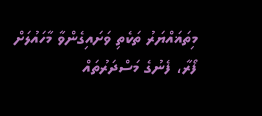މިތަޣައްޔަރު ތަކެތި ވަށައިގެންވާ މާހައުލަށް ފޯރާ، ފެނުގެ މަސްދަރުތައް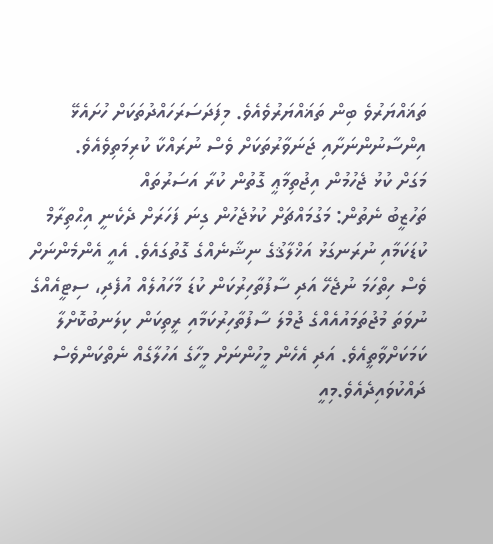ތަޣައްޔަރުވެ ބިން ތަޣައްޔަރުވެއެވެ. މިފަދަސަރަހައްދުތަކަށް ހުށައެޅޭ އިންސާނުންނަށާއި ޖަނަވާރުތަކަށް ވެސް ނުރައްކާ ކުރިމަތިވެއެވެ.
މަގަށް ކުޅު ޖެހުމުން އިޖުތިމާޢީ ގޮތުން ކުރާ އަސަރުތައް
ތަހުޒީބު ނެތުން: މަގުމައްޗަށް ކުޅުޖެހުން ގިނަ ފަހަރަށް ދެކެނީ އިޙްތިރާމް ކުޑަކަމާއި ނުރަނގަޅު އަޚްލާޤުގެ ނިޝާނެއްގެ ގޮތުގައެވެ. އެއީ އެންމެންނަށް ވެސް ހިތްހަމަ ނުޖެހޭ އަދި ސާފުތާހިރުކަން ކުޑަ މާހައުލެއް އުފެދި، ސިޓީއެއްގެ ނުވަތަ މުޖުތަމައުއެއްގެ ޖުމްލަ ސާފުތާހިރުކަމާއި ރީތިކަން ކިލަނބުކޮށްލާ ކަމަކަށްވާތީއެވެ. އަދި އެހެން މީހުންނަށް މީހާގެ އަހުލާގެއް ނެތްކަންވެސް ދައްކުވައިދެއެވެ.މިއީ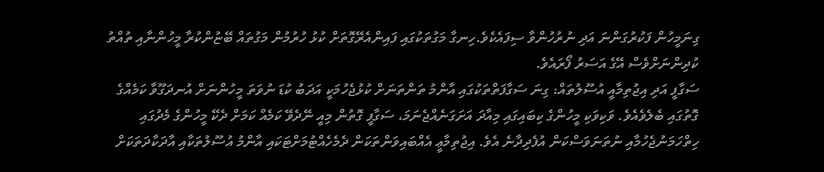ގިނަމީހުން ފަކުރުގަންނަ އަދި ނުރުހުންވާ ސިފައެކެވެ.ހިނގާ މަގުތަކުގައި ފައިންއެރޭގޮތަށް ކުޅު ހުރުމުން މަގުތައް ބޭޏުންކުރާ މީހުންނާއި ތުއްތު ކުދިންނަށްވެސް އޭގެ އަސަރު ފޯރައެވެ.
ސަގާފީ އަދި އިޖުތިމާއީ އުސޫލުތައް: ގިނަ ސަގާފަތްތަކުގައި އާންމު ތަންތަނަށް ކުޅުޖެހުމަކީ އަދަބު ކުޑަ ނުވަތަ މީހުންނަށް އުނދަގޫވާ ކަމެއްގެ ގޮތުގައި ބެލެވެއެވެ. ވަކިވަކި މީހުންގެ ކިބައިގައި މިއާދަ އަށަގަނެއްޖެނަމަ، ސަގާފީ ގޮތުން މިއީ ނޭދެވޭ ކަމެއް ކަމަށް ދެކޭ މީހުންގެ މެދުގައި ހިތްހަމަނުޖެހުމާއި ނުތަނަވަސްކަން އުފެދިދާނެ އެވެ. އިޖުތިމާޢީ އެއްބައިވަންތަކަން ދެމެހެއްޓުމަށްޓަކައި އާންމު އުސޫލުތަކާއި އާދަކާދަތަކަށް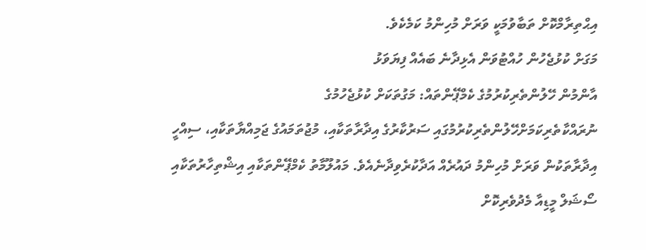އިޙްތިރާމްކޮށް ތަބާވުމަކީ ވަރަށް މުހިންމު ކަމެކެވެ.
މަގަށް ކުޅުޖެހުން ހުއްޓުވަން އެޅިދާނެ ބައެއް ފިޔަވަޅު
އާންމުން ހޭލުންތެރިކުރުމުގެ ކެމްޕޭންތައް: މަގުތަކަށް ކުޅުޖެހުމުގެ ނުރައްކާތެރިކަމަށްހޭލުންތެރިކުރުމުގައި ސަރުކާރުގެ އިދާރާތަކާއި، މުޖުތަމައުގެ ޖަމިއްޔާތަކާއި، ސިއްހީ އިދާރާތަކުން ވަރަށް މުހިންމު ދައުރެއް އަދާކުރެވިދާނެއެވެ. މައުލޫމާތު ކެމްޕޭންތަކާއި އިޝްތިހާރުތަކާއި ސޯޝަލް މީޑިއާ މެދުވެރިކޮށް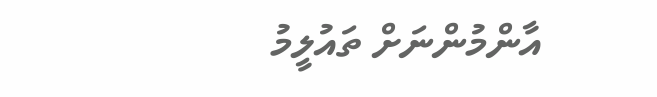އާންމުންނަށް ތައުލީމު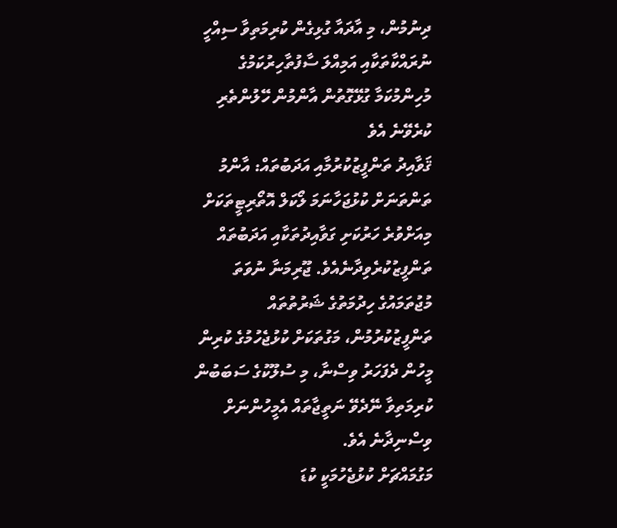ދިނުމުން، މި އާދައާ ގުޅިގެން ކުރިމަތިވާ ސިއްހީ ނުރައްކާތަކާއި އަމިއްލަ ސާފުތާހިރުކަމުގެ މުހިންމުކަމާ ގުޅޭގޮތުން އާންމުން ހޭލުންތެރި ކުރެވޭނެ އެވެ
ޤަވާއިދު ތަންފީޒުކުރުމާއި އަދަބުތައް: އާންމު ތަންތަނަށް ކުޅުޖަހާނަމަ ލޯކަލް އޮތޯރިޓީތަކަށް މިއަށްވުރެ ހަރުކަށި ގަވާއިދުތަކާއި އަދަބުތައް ތަންފީޒުކުރެވިދާނެއެވެ. ޖޫރިމަނާ ނުވަތަ މުޖުތަމައުގެ ހިދުމަތުގެ ޝަރުތުތައް ތަންފީޒުކުރުމުން، މަގުތަކަށް ކުޅުޖެހުމުގެ ކުރިން މީހުން ދެފަހަރު ވިސްނާ، މި ސުލޫކުގެ ސަބަބުން ކުރިމަތިވާ ނޭދެވޭ ނަތީޖާތައް އެމީހުންނަށް ވިސްނިދާނެ އެވެ.
މަގުމައްޗަށް ކުޅުޖެހުމަކީ ކުޑަ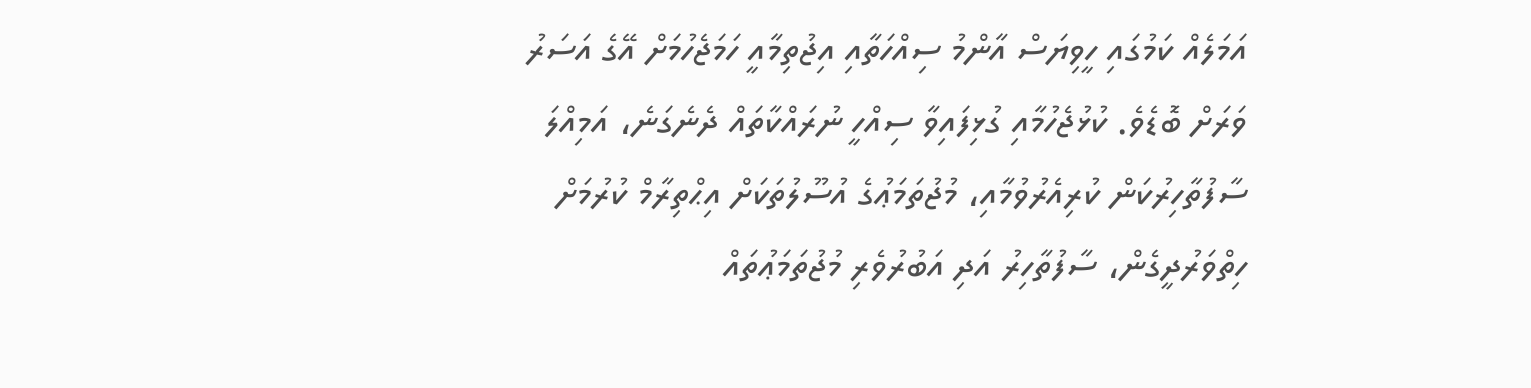އަމަލެއް ކަމުގައި ހީވިޔަސް އާންމު ސިއްހަތާއި އިޖުތިމާއީ ހަމަޖެހުމަށް އޭގެ އަސަރު ވަރަށް ބޮޑެވެ. ކުޅުޖެހުމާއި ގުޅިފައިވާ ސިއްހީ ނުރައްކާތައް ދެނެގަނެ، އަމިއްލަ ސާފުތާހިރުކަން ކުރިއެރުވުމާއި، މުޖުތަމަޢުގެ އުސޫލުތަކަށް އިޙްތިރާމް ކުރުމަށް ހިތްވަރުދީގެން، ސާފުތާހިރު އަދި އަބުރުވެރި މުޖުތަމަޢުތައް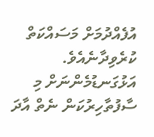އުފެއްދުމަށް މަސައްކަތް ކުރެވިދާނެއެވެ. އަޅުގަނޑުމެންނަށް މި ސާފުތާހިރުކަން ނެތް އާދަ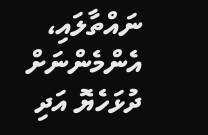ނައްތާލައި، އެންމެންނަށް ދުޅަހެޔޮ އަދި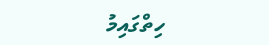ހިތްގައިމު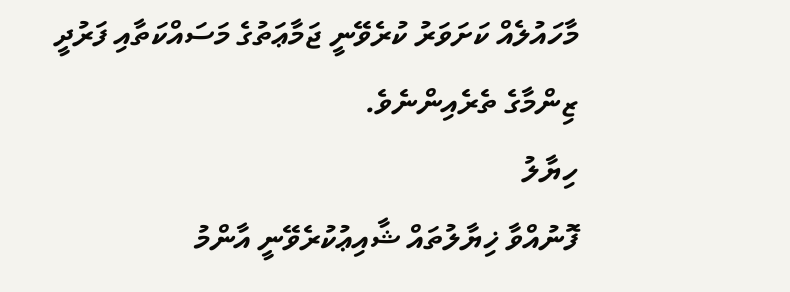މާހައުލެއް ކަށަވަރު ކުރެވޭނީ ޖަމާޢަތުގެ މަސައްކަތާއި ފަރުދީ ޒިންމާގެ ތެރެއިންނެވެ.
ހިޔާލު
ފޮނުއްވާ ޚިޔާލުތައް ޝާއިޢުކުރެވޭނީ އާންމު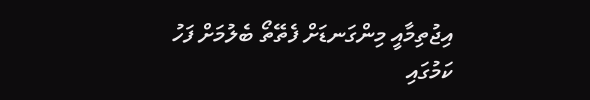އިޖުތިމާއީ މިންގަނޑަށް ފެތޭތޯ ބެލުމަށް ފަހު ކަމުގައި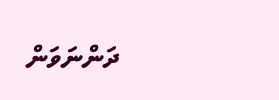ދަންނަވަން